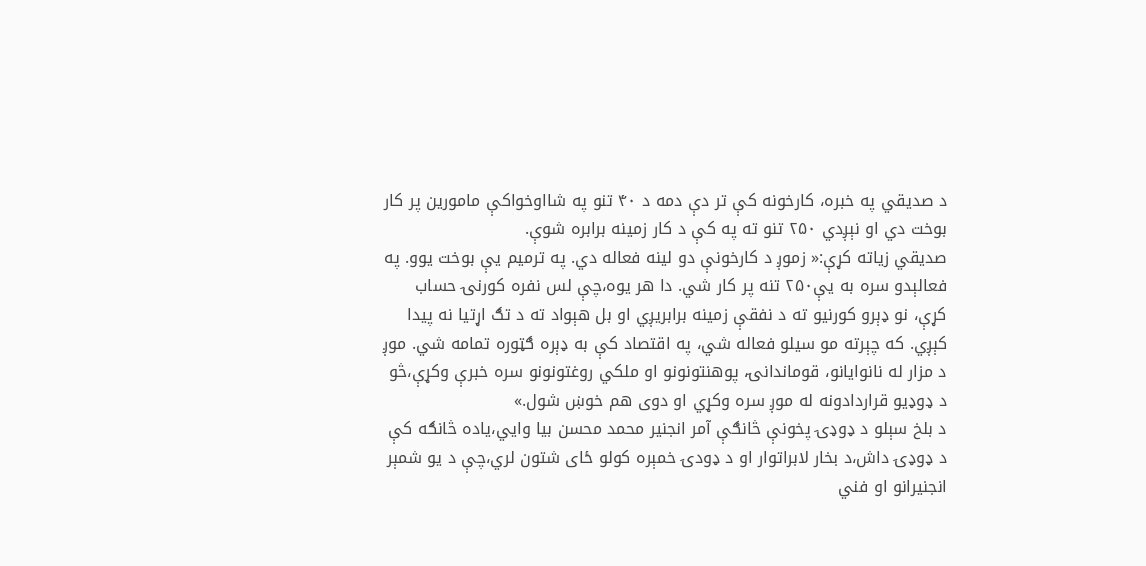د صدیقي په خبره، کارخونه کې تر دې دمه د ۴۰ تنو په شااوخواکې مامورين پر کار بوخت دي او نېږدي ۲۵۰ تنو ته په کې د کار زمينه برابره شوې.
صدیقي زیاته کړې:« زموږ د کارخونې دو لینه فعاله دي. په ترمیم یې بوخت یوو. په فعالېدو سره به یې۲۵۰ تنه پر کار شي. دا هر یوه،چې لس نفره کورنۍ حساب کړې، نو ډېرو کورنیو ته د نفقې زمینه برابریږي او بل هېواد ته د تګ اړتیا نه پیدا کېږي. که چېرته مو سیلو فعاله شي، په اقتصاد کې به ډېره ګټوره تمامه شي. موږ د مزار له نانوایانو، قوماندانۍ، پوهنتونونو او ملکي روغتونونو سره خبرې وکړې،څو د ډوډیو قراردادونه له موږ سره وکړي او دوی هم خوښ شول.»
د بلخ سېلو د ډوډۍ پخونې څانګې آمر انجنیر محمد محسن بیا وايي،ياده څانګه کې د ډوډۍ داش،د بخار لابراتوار او د ډودۍ خمېره کولو ځای شتون لري،چې د يو شمېر انجنيرانو او فني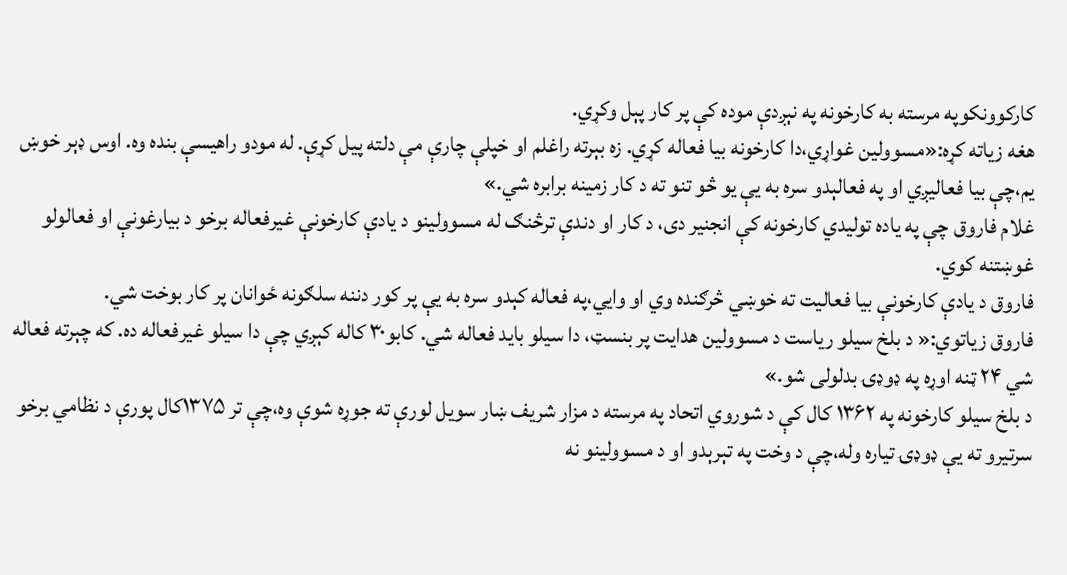کارکوونکوپه مرسته به کارخونه په نېږدې موده کې پر کار پېل وکړي.
هغه زیاته کړه:«مسوولین غواړي،دا کارخونه بیا فعاله کړي. زه بېرته راغلم او خپلې چارې مې دلته پيل کړې. له مودو راهیسې بنده وه. اوس ډېر خوښ یم،چې بیا فعالیږي او په فعالېدو سره به یې یو څو تنو ته د کار زمینه برابره شي.»
غلام فاروق چې په ياده توليدي کارخونه کې انجنير دی، د کار او دندې ترڅنګ له مسوولينو د يادې کارخونې غيرفعاله برخو د بيارغونې او فعالولو غوښتنه کوي.
فاروق د يادې کارخونې بيا فعاليت ته خوښي څرګنده وي او وايي،په فعاله کېدو سره به يې پر کور دننه سلګونه ځوانان پر کار بوخت شي.
فاروق زیاتوي:« د بلخ سیلو ریاست د مسوولین هدایت پر بنسټ، دا سیلو باید فعاله شي. کابو۳۰ کاله کېږي چې دا سیلو غیرفعاله ده. که چېرته فعاله شي ۲۴ ټنه اوړه په ډوډۍ بدلولی شو.»
د بلخ سیلو کارخونه په ۱۳۶۲ کال کې د شوروي اتحاد په مرسته د مزار شريف ښار سويل لورې ته جوړه شوې وه،چې تر ۱۳۷۵کال پورې د نظامي برخو سرتيرو ته یې ډوډۍ تياره وله،چې د وخت په تېرېدو او د مسوولينو نه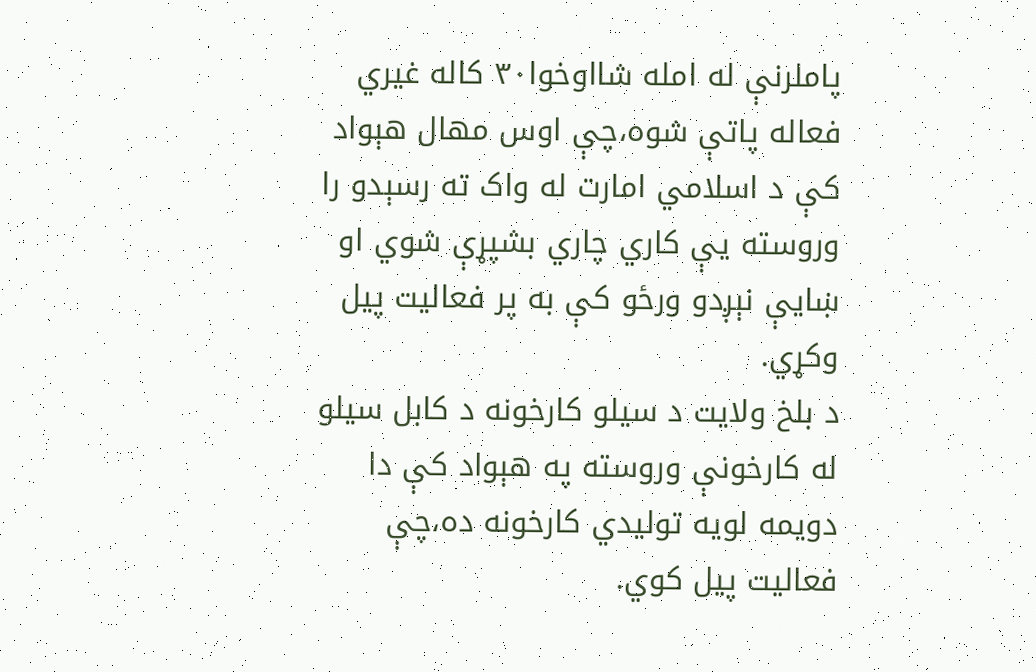پاملرنې له امله شااوخوا۳۰ کاله غيري فعاله پاتې شوه،چې اوس مهال هېواد کې د اسلامي امارت له واک ته رسېدو را وروسته یې کاري چاري بشپړې شوي او ښایې نېږدو ورځو کې به پر فعالیت پیل وکړي.
د بلخ ولايت د سيلو کارخونه د کابل سیلو له کارخونې وروسته په هېواد کې دا دویمه لویه توليدي کارخونه ده،چې فعالیت پیل کوي.